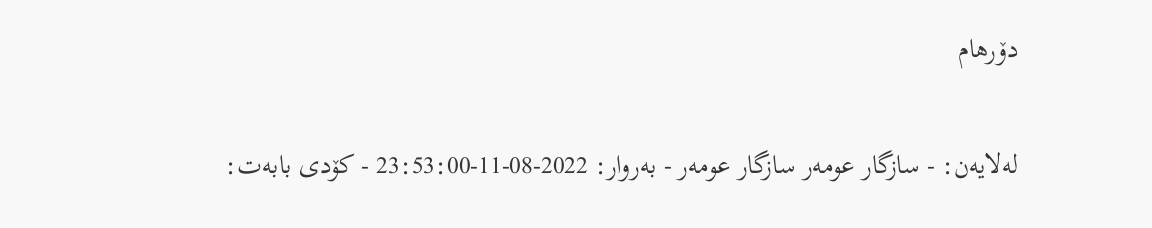دۆرهام

له‌لایه‌ن: - سازگار عومەر سازگار عومەر - به‌روار: 2022-08-11-23:53:00 - کۆدی بابەت: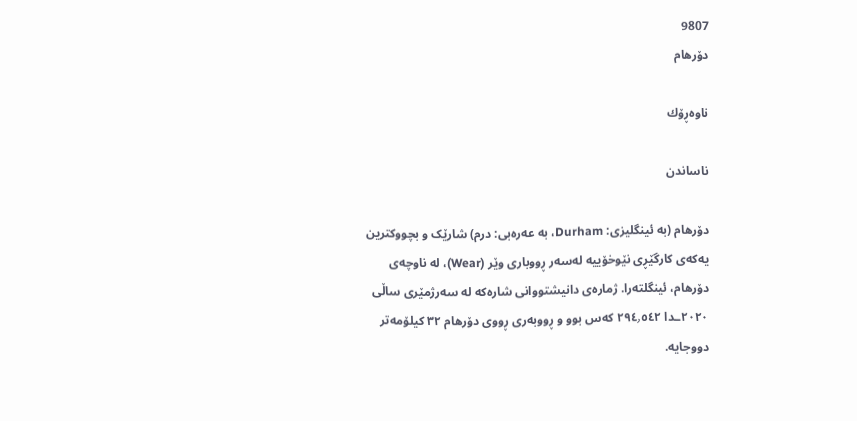9807
دۆرهام

ناوه‌ڕۆك

ناساندن

دۆرهام (بە ئینگلیزی: Durham، بە عەرەبی: درم) شارێک و بچووکترین یەکەی کارگێڕی نێوخۆییە لەسەر ڕووباری وێر (Wear)، لە ناوچەی دۆرهام، ئینگلتەرا. ژمارەی دانیشتووانی شارەکە لە سەرژمێری ساڵی ٢٠٢٠ـدا ٢٩٤٫٥٤٢ کەس بوو و ڕووبەری ڕووی دۆرهام ٣٢ کیلۆمەتر دووجایە.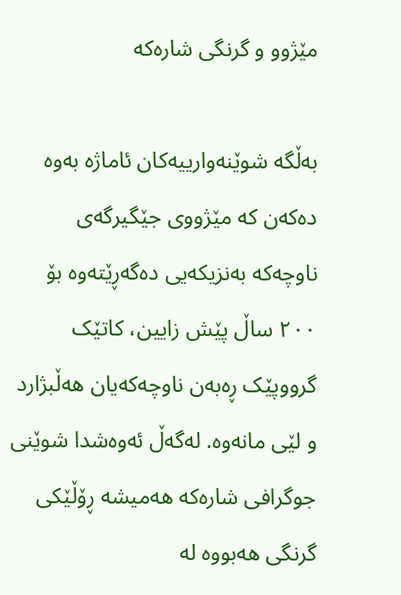مێژوو و گرنگی شارەکە

بەڵگە شوێنەوارییەکان ئاماژە بەوە دەکەن کە مێژووی جێگیرگەی ناوچەکە بەنزیکەیی دەگەڕێتەوە بۆ ٢٠٠ ساڵ پێش زایین، کاتێک گرووپێک ڕەبەن ناوچەکەیان هەڵبژارد و لێی مانەوە. لەگەڵ ئەوەشدا شوێنی جوگرافی شارەکە هەمیشە ڕۆڵێکی گرنگی هەبووە لە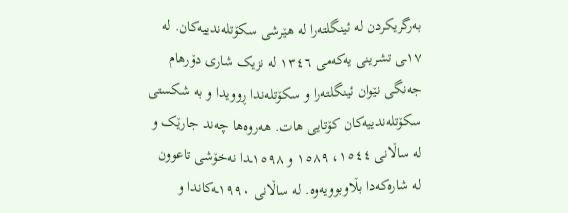بەرگریکردن لە ئینگلتەرا لە هێرشی سکۆتلەندییەکان. لە ١٧ـی تشرینی یەکەمی ١٣٤٦ لە نزیک شاری دۆرهام جەنگی نێوان ئینگلتەرا و سکۆتلەندا ڕوویدا و بە شکستی سکۆتلەندییەکان کۆتایی هات. هەروەها چەند جارێک و لە ساڵانی ١٥٤٤، ١٥٨٩ و ١٥٩٨ـدا نەخۆشی تاعوون لە شارەکەدا بڵاوبوویەوە. لە ساڵانی ١٩٩٠ـەکاندا و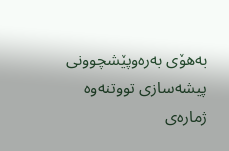بەهۆی بەرەوپێشچوونی پیشەسازی تووتنەوە ژمارەی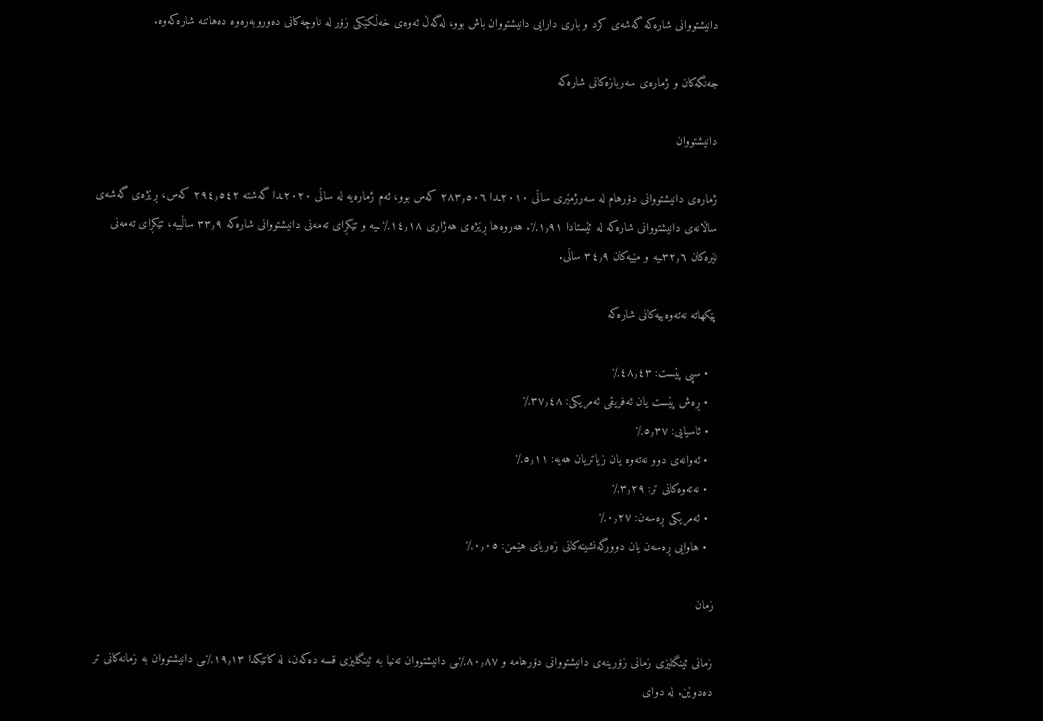دانیشتووانی شارەکە گەشەی کرد و باری دارایی دانیشتووان باش بوو، لەگەڵ ئەوەی خەڵکێکی زۆر لە ناوچەکانی دەوروبەرەوە دەهاتنە شارەکەوە.

جەنگەکان و ژمارەی سەربازەکانی شارەکە

دانیشتووان

ژمارەی دانیشتووانی دۆرهام لە سەرژمێری ساڵی ٢٠١٠ـدا ٢٨٣٫٥٠٦ کەس بوو، ئەم ژمارەیە لە ساڵی ٢٠٢٠ـدا گەشتە ٢٩٤٫٥٤٢ کەس، ڕێژەی گەشەی ساڵانەی دانیشتووانی شارەکە لە ئێستادا ١٫٩١٪. هەروەها ڕێژەی هەژاری ١٤٫١٨٪ ـیە و تێکڕای تەمەنی دانیشتووانی شارەکە ٣٣٫٩ ساڵییە، تێکڕای تەمەنی نێرەکان ٣٢٫٦ـیە و مێیەکان ٣٤٫٩ ساڵی.

پێکهاتە نەتەوەییەکانی شارەکە

  • سپی پێست: ٤٨٫٤٣٪
  • ڕەش پێست یان ئەفریقی ئەمریکی: ٣٧٫٤٨٪
  • ئاسیایی: ٥٫٣٧٪
  • ئەوانەی دوو نەتەوە یان زیاتریان هەیە: ٥٫١١٪
  • نەتەوەکانی تر: ٣٫٢٩٪
  • ئەمریکی ڕەسەن: ٠٫٢٧٪
  • هاوایی ڕەسەن یان دوورگەنشینەکانی زەریای هێمن: ٠٫٠٥٪

زمان

زمانی ئینگلیزی زمانی زۆرینەی دانیشتووانی دۆرهامە و ٨٠٫٨٧٪ـی دانیشتووان تەنیا بە ئینگلیزی قسە دەکەن، لە کاتێکدا ١٩٫١٣٪ـی دانیشتووان بە زمانەکانی تر دەدوێن. لە دوای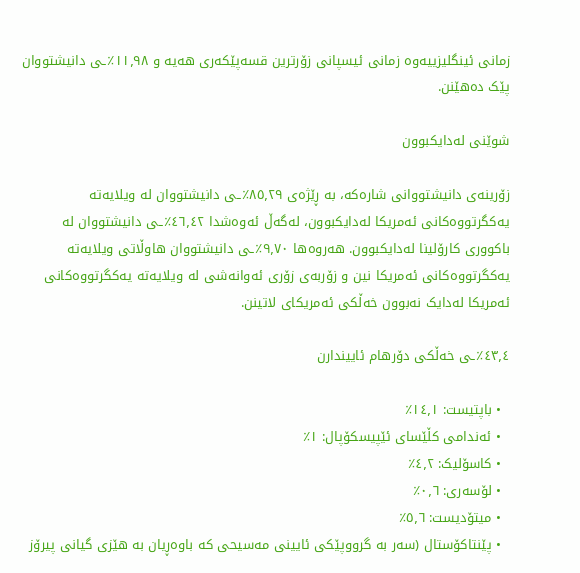زمانی ئینگلیزییەوە زمانی ئیسپانی زۆرترین قسەپێکەری هەیە و ١١٫٩٨٪ـی دانیشتووان پێک دەهێنن.

شوێنی لەدایکبوون

زۆرینەی دانیشتووانی شارەکە، بە ڕێژەی ٨٥٫٢٩٪ـی دانیشتووان لە ویلایەتە یەکگرتووەکانی ئەمریکا لەدایکبوون، لەگەڵ ئەوەشدا ٤٦٫٤٢٪ـی دانیشتووان لە باکووری کارۆلینا لەدایکبوون. هەروەها ٩٫٧٠٪ـی دانیشتووان هاوڵاتی ویلایەتە یەکگرتووەکانی ئەمریکا نین و زۆربەی زۆری ئەوانەشی لە ویلایەتە یەکگرتووەکانی ئەمریکا لەدایک نەبوون خەڵکی ئەمریکای لاتینن.

٤٣٫٤٪ـی خەڵکی دۆرهام ئاییندارن

  • باپتیست: ١٤٫١٪
  • ئەندامی کڵێسای ئێپیسکۆپال: ١٪
  • کاسۆلیک: ٤٫٢٪
  • لۆسەری: ٠٫٦٪
  • میتۆدیست: ٥٫٦٪
  • پێنتاکۆستال (سەر بە گرووپێکی ئایینی مەسیحی کە باوەڕیان بە هێزی گیانی پیرۆز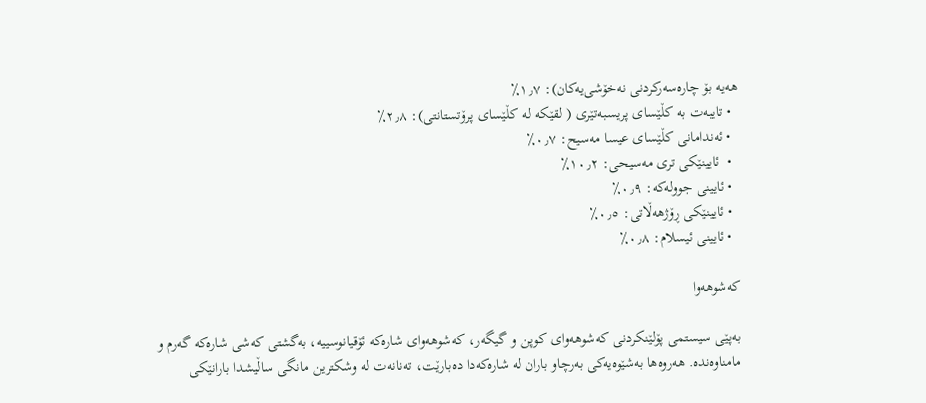هەیە بۆ چارەسەرکردنی نەخۆشی‌یەکان): ١٫٧٪
  • تایبەت بە کڵێسای پریسبەتێری ( لقێکە لە کڵێسای پرۆتستانتی): ٢٫٨٪
  • ئەندامانی کڵێسای عیسا مەسیح: ٠٫٧٪
  •  ئایینێکی تری مەسیحی: ١٠٫٢٪
  • ئایینی جوولەکە: ٠٫٩٪
  • ئایینێکی ڕۆژهەڵاتی: ٠٫٥٪
  • ئایینی ئیسلام: ٠٫٨٪

کەشوهەوا

بەپێی سیستمی پۆلێنکردنی کەشوهەوای کوپن و گیگەر، کەشوهەوای شارەکە ئۆقیانوسییە، بەگشتی کەشی شارەکە گەرم و مامناوەندە. هەروەها بەشێوەیەکی بەرچاو باران لە شارەکەدا دەبارێت، تەنانەت لە وشکترین مانگی ساڵیشدا بارانێکی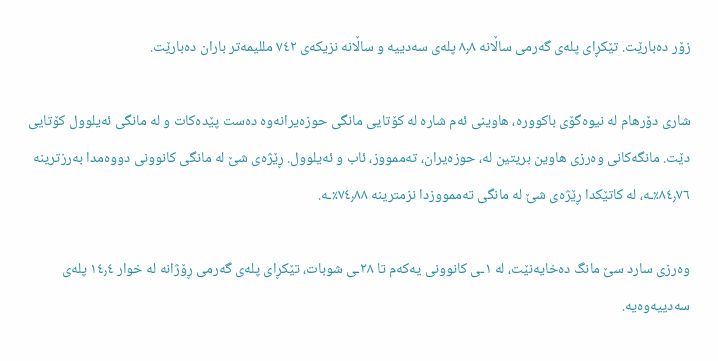زۆر دەبارێت. تێکڕای پلەی گەرمی ساڵانە ٨٫٨ پلەی سەدییە و ساڵانە نزیکەی ٧٤٢ مللیمەتر باران دەبارێت.

شاری دۆرهام لە نیوەگۆی باکوورە، هاوینی ئەم شارە لە کۆتایی مانگی حوزەیرانەوە دەست پێدەکات و لە مانگی ئەیلوول کۆتایی دێت. مانگەکانی وەرزی هاوین بریتین لە، حوزەیران، تەممووز، ئاب و ئەیلوول. ڕێژەی شێ لە مانگی کانوونی دووەمدا بەرزترینە ٨٤٫٧٦٪ـە، لە کاتێکدا ڕێژەی شێ لە مانگی تەممووزدا نزمترینە ٧٤٫٨٨٪ـە.

وەرزی سارد سێ مانگ دەخایەنێت، لە ١ـی کانوونی یەکەم تا ٢٨ـی شوبات، تێکڕای پلەی گەرمی ڕۆژانە لە خوار ١٤٫٤ پلەی سەدییەوەیە.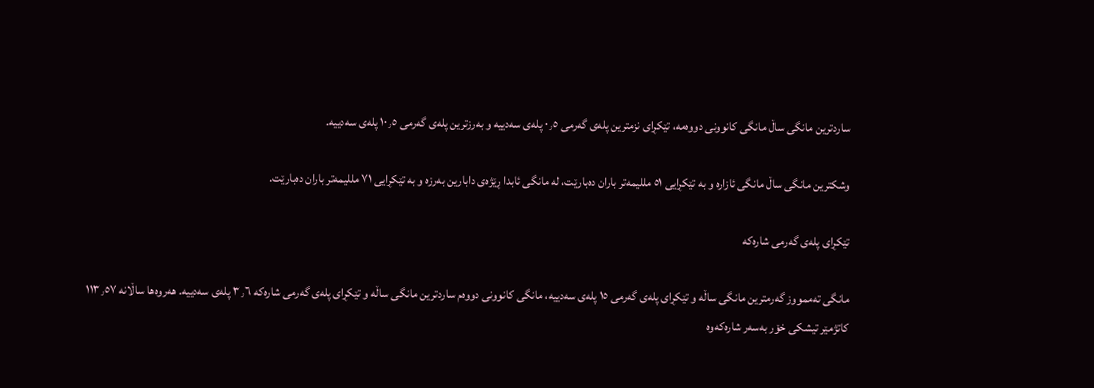ساردترین مانگی ساڵ مانگی کانوونی دووەمە، تێکڕای نزمترین پلەی گەرمی ٠٫٥ پلەی سەدییە و بەرزترین پلەی گەرمی ١٠٫٥ پلەی سەدییە.

وشکترین مانگی ساڵ مانگی ئازارە و بە تێکڕایی ٥١ مللیمەتر باران دەبارێت، لە مانگی ئابدا ڕێژەی دابارین بەرزە و بە تێکڕایی ٧١ مللیمەتر باران دەبارێت.

تێکڕای پلەی گەرمی شارەکە

مانگی تەممووز گەرمترین مانگی ساڵە و تێکڕای پلەی گەرمی ١٥ پلەی سەدییە، مانگی کانوونی دووەم ساردترین مانگی ساڵە و تێکڕای پلەی گەرمی شارەکە ٣٫٦ پلەی سەدییە. هەروەها ساڵانە ١١٣٫٥٧ کاتژمێر تیشکی خۆر بەسەر شارەکەوە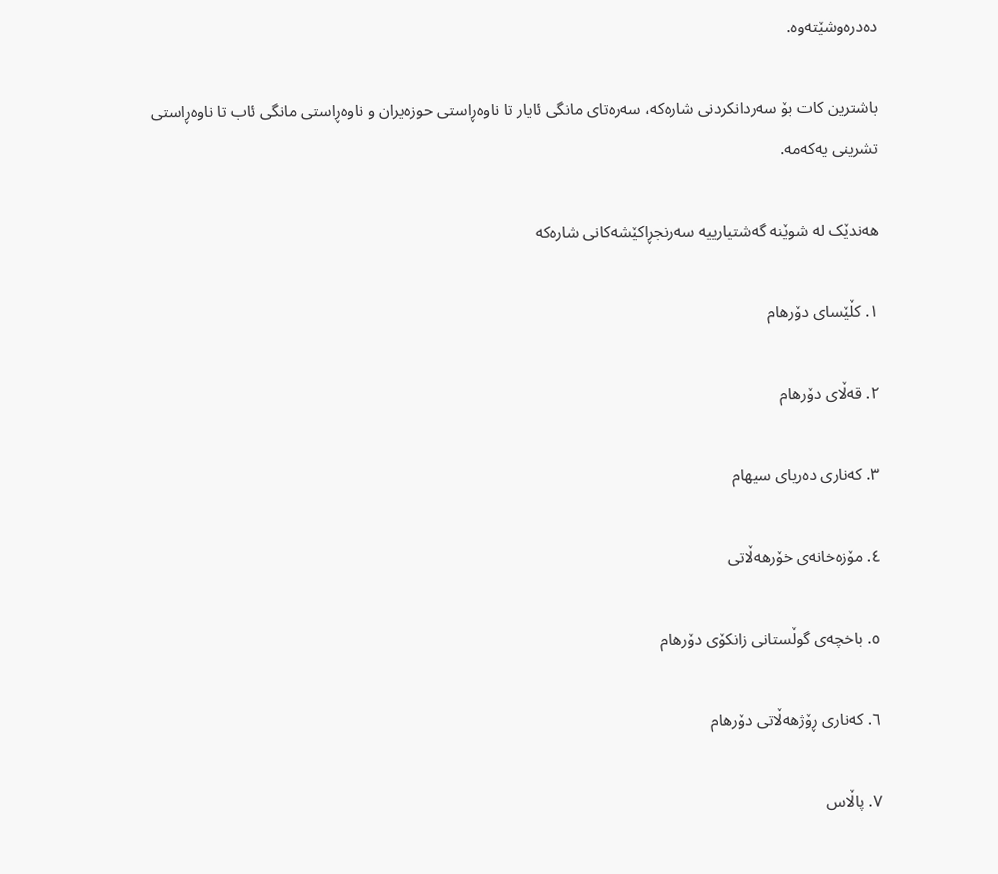دەدرەوشێتەوە.

باشترین کات بۆ سەردانکردنی شارەکە، سەرەتای مانگی ئایار تا ناوەڕاستی حوزەیران و ناوەڕاستی مانگی ئاب تا ناوەڕاستی تشرینی یەکەمە.

هەندێک لە شوێنە گەشتیارییە سەرنجڕاکێشەکانی شارەکە

۱. کڵێسای دۆرهام

۲. قەڵای دۆرهام

۳. کەناری دەریای سیهام

٤. مۆزەخانەی خۆرهەڵاتی

٥. باخچەی گوڵستانی زانکۆی دۆرهام

٦. کەناری ڕۆژهەڵاتی دۆرهام

۷. پاڵاس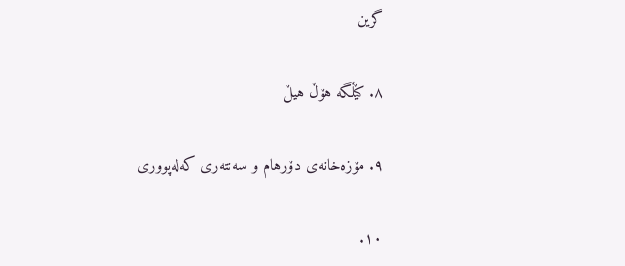گرین

٨. کێڵگە هۆڵ هیڵ

۹. مۆزەخانەی دۆرهام و سەنتەری کەلەپووری

۱۰.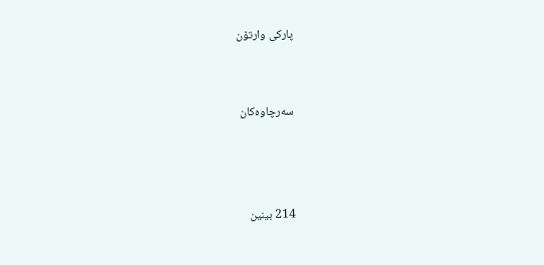پارکی وارتۆن


سەرچاوەکان



214 بینین